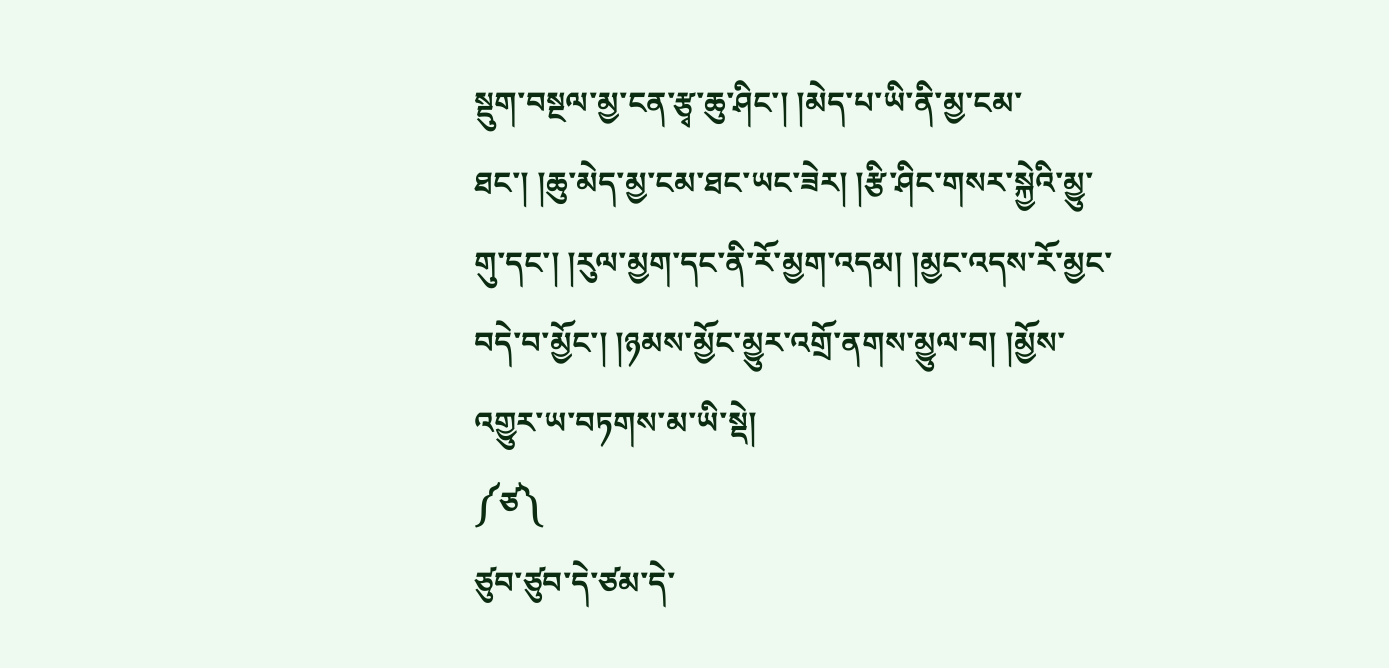སྡུག་བསྔལ་མྱ་ངན་རྩྭ་ཆུ་ཤིང་། །མེད་པ་ཡི་ནི་མྱ་ངམ་ཐང་། །ཆུ་མེད་མྱ་ངམ་ཐང་ཡང་ཟེར། །རྩི་ཤིང་གསར་སྐྱེའི་མྱུ་གུ་དང་། །རུལ་མྱག་དང་ནི་རོ་མྱག་འདམ། །མྱང་འདས་རོ་མྱང་བདེ་བ་མྱོང་། །ཉམས་མྱོང་མྱུར་འགྲོ་ནགས་མྱུལ་བ། །མྱོས་འགྱུར་ཡ་བཏགས་མ་ཡི་སྡེ།
༼ཙ༽
ཙུབ་ཙུབ་དེ་ཙམ་དེ་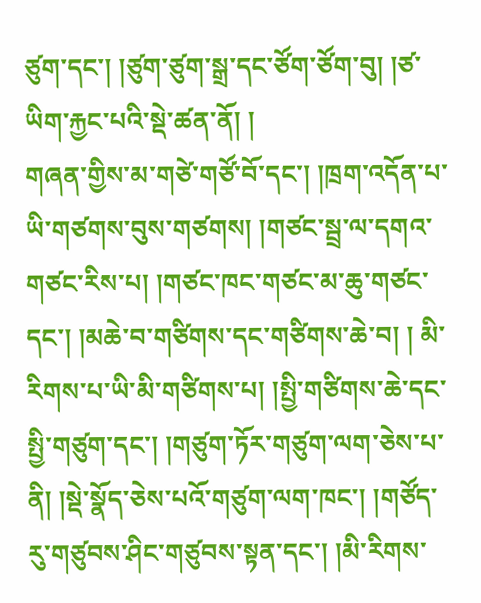ཙུག་དང་། །ཙུག་ཙུག་སྒྲ་དང་ཙོག་ཙོག་བུ། །ཙ་ཡིག་རྐྱང་པའི་སྡེ་ཚན་ནོ། །
གཞན་གྱིས་མ་གཙེ་གཙོ་བོ་དང་། །ཁྲག་འདོན་པ་ཡི་གཙགས་བུས་གཙགས། །གཙང་སྦྲ་ལ་དགའ་གཙང་རིས་པ། །གཙང་ཁང་གཙང་མ་ཆུ་གཙང་དང་། །མཆེ་བ་གཙིགས་དང་གཙིགས་ཆེ་བ། ། མི་རིགས་པ་ཡི་མི་གཙིགས་པ། །སྤྱི་གཙིགས་ཆེ་དང་སྤྱི་གཙུག་དང་། །གཙུག་ཏོར་གཙུག་ལག་ཅེས་པ་ནི། །སྡེ་སྣོད་ཅེས་པའོ་གཙུག་ལག་ཁང་། །གཙོད་རུ་གཙུབས་ཤིང་གཙུབས་སྟན་དང་། །མི་རིགས་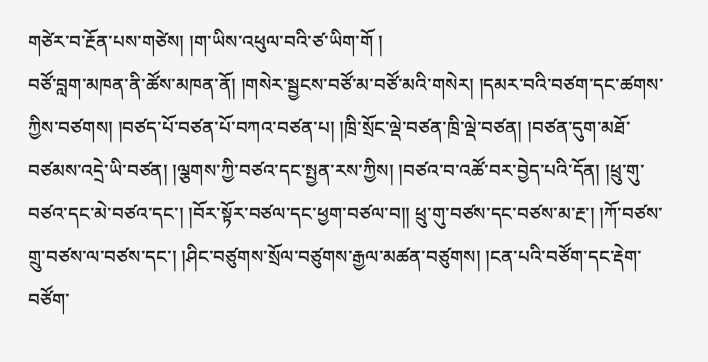གཙེར་བ་རྔོན་པས་གཙེས། །ག་ཡིས་འཕུལ་བའི་ཙ་ཡིག་གོ །
བཙོ་བླག་མཁན་ནི་ཚོས་མཁན་ནོ། །གསེར་སྦྱངས་བཙོ་མ་བཙོ་མའི་གསེར། །དམར་བའི་བཙག་དང་ཚགས་ཀྱིས་བཙགས། །བཙད་པོ་བཙན་པོ་བཀའ་བཙན་པ། །ཁྲི་སྲོང་ལྡེ་བཙན་ཁྲི་ལྡེ་བཙན། །བཙན་དུག་མཐོ་བཙམས་འདྲེ་ཡི་བཙན། །ལྕགས་ཀྱི་བཙའ་དང་སྤྱན་རས་ཀྱིས། །བཙའ་བ་འཚོ་བར་བྱེད་པའི་དོན། །ཕྲུ་གུ་བཙའ་དང་མེ་བཙའ་དང་། །བོར་སྟོར་བཙལ་དང་ཕྱག་བཙལ་བ།། ཕྲུ་གུ་བཙས་དང་བཙས་མ་རྔ་། །ཀོ་བཙས་གྲུ་བཙས་ལ་བཙས་དང་། །ཤིང་བཙུགས་སྲོལ་བཙུགས་རྒྱལ་མཚན་བཙུགས། །ངན་པའི་བཙོག་དང་རྡེག་བཙོག་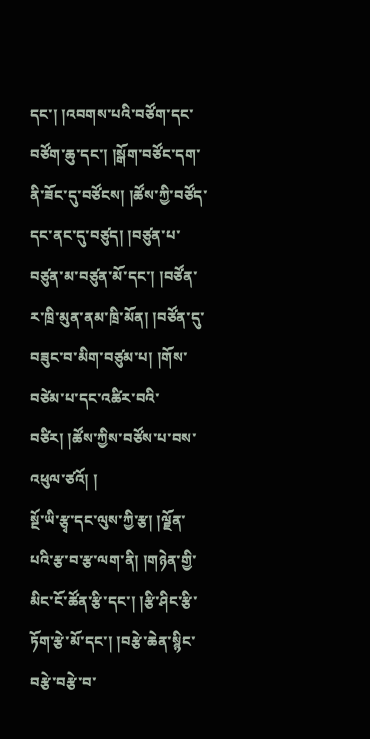དང་། །འབགས་པའི་བཙོག་དང་བཙོག་ཆུ་དང་། །སྒོག་བཙོང་དག་ནི་ཟོང་དུ་བཙོངས། །ཚོས་ཀྱི་བཙོད་དང་ནང་དུ་བཙུད། །བཙུན་པ་བཙུན་མ་བཙུན་མོ་དང་། །བཙོན་ར་ཁྲི་མུན་ནམ་ཁྲི་མོན། །བཙོན་དུ་བཟུང་བ་མིག་བཙུམ་པ། །གོས་བཙེམ་པ་དང་འཚིར་བའི་བཙིར། །ཚོས་ཀྱིས་བཙོས་པ་བས་འཕུལ་ཙའོ། །
སྔོ་ཡི་རྩྭ་དང་ལུས་ཀྱི་རྩ། །ལྗོན་པའི་རྩ་བ་རྩ་ལག་ནི། །གཉེན་གྱི་མིང་ངོ་ཚོན་རྩི་དང་། །རྩི་ཤིང་རྩི་ཏོག་རྩེ་མོ་དང་། །བརྩེ་ཆེན་སྙིང་བརྩེ་བརྩེ་བ་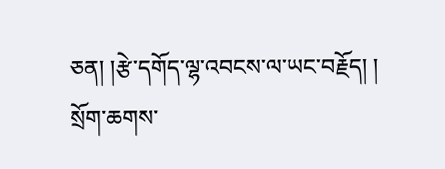ཅན། །རྩེ་དགོད་ལྷ་འབངས་ལ་ཡང་བརྗོད། ། སྲོག་ཆགས་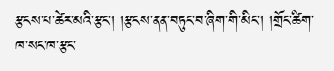རྩངས་པ་ཚེར་མའི་རྩང་། །རྩངས་ནན་བཏུང་བ་ཞིག་གི་མིང་། །གྲོང་ཚིག་ཁ་སང་ཁ་རྩང་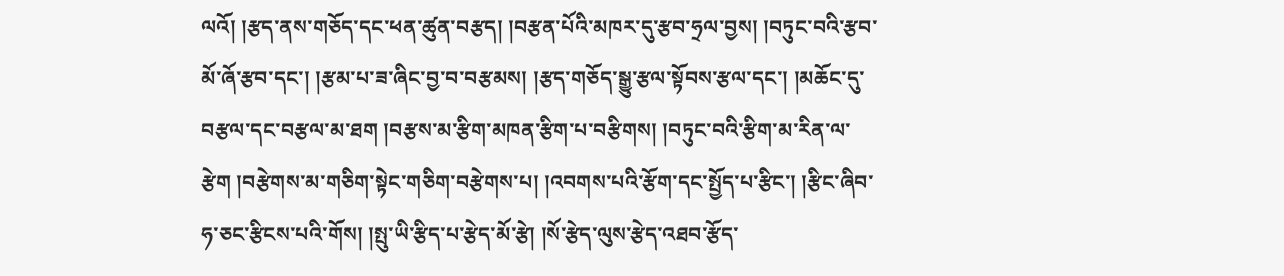ལའོ། །རྩད་ནས་གཅོད་དང་ཕན་ཚུན་བརྩད། །བརྩན་པོའི་མཁར་དུ་རྩབ་ཧྲལ་བྱས། །བཏུང་བའི་རྩབ་མོ་ཞོ་རྩབ་དང་། །རྩམ་པ་ཟ་ཞིང་བྱ་བ་བརྩམས། །རྩད་གཅོད་སྒྱུ་རྩལ་སྟོབས་རྩལ་དང་། །མཆོང་དུ་བརྩལ་དང་བརྩལ་མ་ཐག །བརྩས་མ་རྩིག་མཁན་རྩིག་པ་བརྩིགས། །བཏུང་བའི་རྩིག་མ་རིན་ལ་རྩེག །བརྩེགས་མ་གཅིག་སྟེང་གཅིག་བརྩེགས་པ། །འབགས་པའི་རྩོག་དང་སྤྱོད་པ་རྩིང་། །རྩིང་ཞིབ་ཧ་ཅང་རྩིངས་པའི་གོས། །སྤུ་ཡི་རྩིད་པ་རྩེད་མོ་རྩེ། །སོ་རྩེད་ལུས་རྩེད་འཐབ་རྩོད་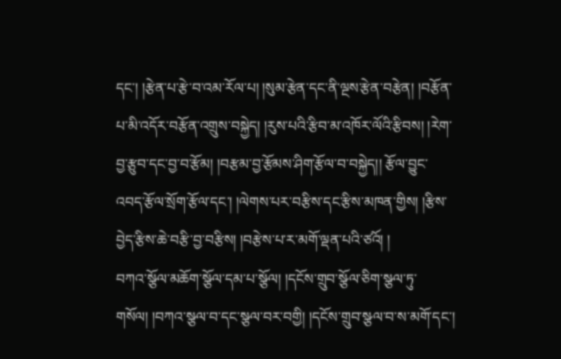དང་། །རྩེན་པ་རྩེ་བ་འམ་རོལ་པ། །སུམ་རྩེན་དང་ནི་ལྔས་རྩེན་བརྩེན། །བརྩོན་པ་མི་འདོར་བརྩོན་འགྲུས་བསྐྱེད། །རུས་པའི་རྩིབ་མ་འཁོར་ལོའི་རྩིབས། །རེག་བྱ་རྩུབ་དང་བྱ་བ་རྩོམ། །བརྩམ་བྱ་རྩོམས་ཤིག་རྩོལ་བ་བསྐྱེད།། རྩོལ་བྱུང་འབད་རྩོལ་སྲོག་རྩོལ་དང་། །ལེགས་པར་བརྩིས་དང་རྩིས་མཁན་གྱིས། །རྩིས་བྱེད་རྩིས་ཆེ་བརྩི་བྱ་བརྩིས། །བརྩེས་པ་ར་མགོ་ལྡན་པའི་ཙའོ། །
བཀའ་སྩོལ་མཆོག་སྩོལ་དམ་པ་སྩོལ། །དངོས་གྲུབ་སྩོལ་ཅིག་སྩལ་ཏུ་གསོལ། །བཀའ་སྩལ་བ་དང་སྩལ་བར་བགྱི། །དངོས་གྲུབ་སྩལ་བ་ས་མགོ་དང་།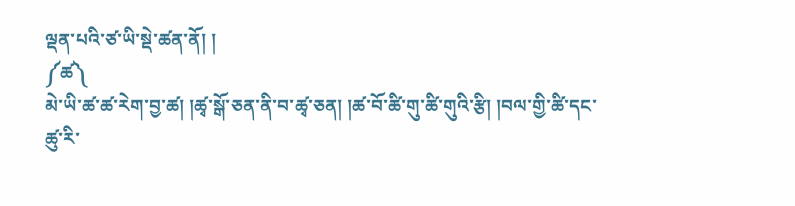ལྡན་པའི་ཙ་ཡི་སྡེ་ཚན་ནོ། །
༼ཚ༽
མེ་ཡི་ཚ་ཚ་རེག་བྱ་ཚ། །ཚྭ་སྒོ་ཅན་ནི་བ་ཚྭ་ཅན། །ཚ་བོ་ཚི་གུ་ཚི་གུའི་རྩི། །བལ་གྱི་ཚི་དང་ཚུ་རི་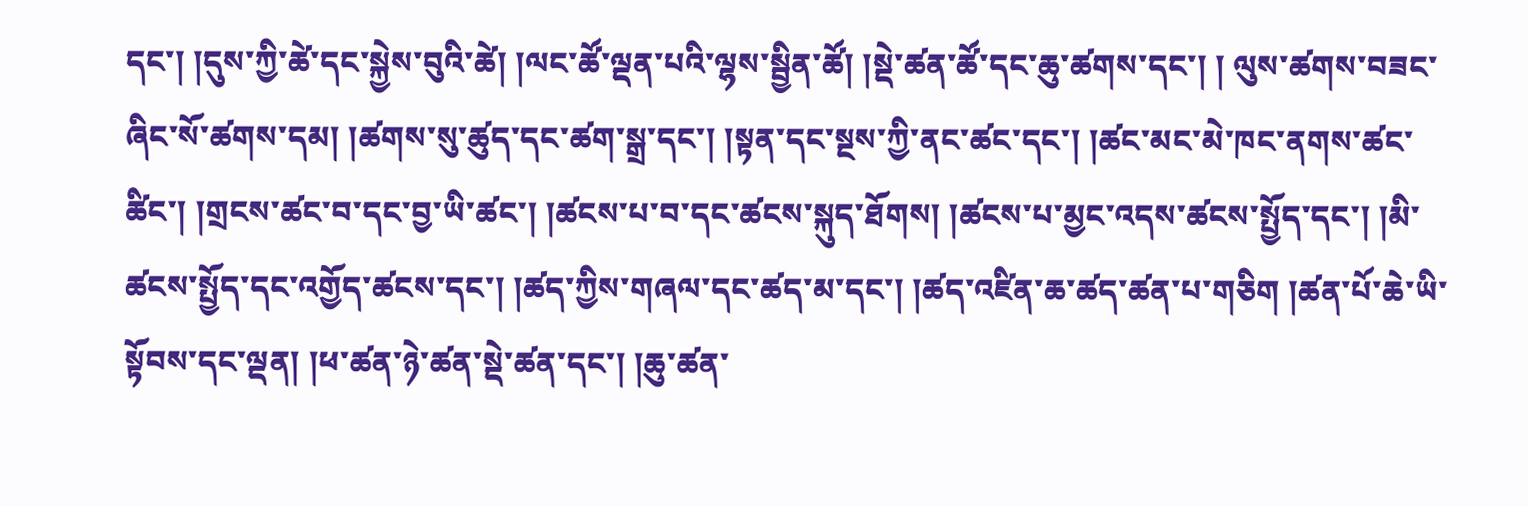དང་། །དུས་ཀྱི་ཚེ་དང་སྐྱེས་བུའི་ཚེ། །ལང་ཚོ་ལྡན་པའི་ལྷས་སྦྱིན་ཚོ། །སྡེ་ཚན་ཚོ་དང་ཆུ་ཚགས་དང་། ། ལུས་ཚགས་བཟང་ཞིང་སོ་ཚགས་དམ། །ཚགས་སུ་ཚུད་དང་ཚག་སྒྲ་དང་། །སྟན་དང་སྔས་ཀྱི་ནང་ཚང་དང་། །ཚང་མང་མེ་ཁང་ནགས་ཚང་ཚིང་། །གྲངས་ཚང་བ་དང་བྱ་ཡི་ཚང་། །ཚངས་པ་བ་དང་ཚངས་སྐུད་ཐོགས། །ཚངས་པ་མྱང་འདས་ཚངས་སྤྱོད་དང་། །མི་ཚངས་སྤྱོད་དང་འགྱོད་ཚངས་དང་། །ཚད་ཀྱིས་གཞལ་དང་ཚད་མ་དང་། །ཚད་འཛིན་ཆ་ཚད་ཚན་པ་གཅིག །ཚན་པོ་ཆེ་ཡི་སྟོབས་དང་ལྡན། །ཕ་ཚན་ཉེ་ཚན་སྡེ་ཚན་དང་། །ཆུ་ཚན་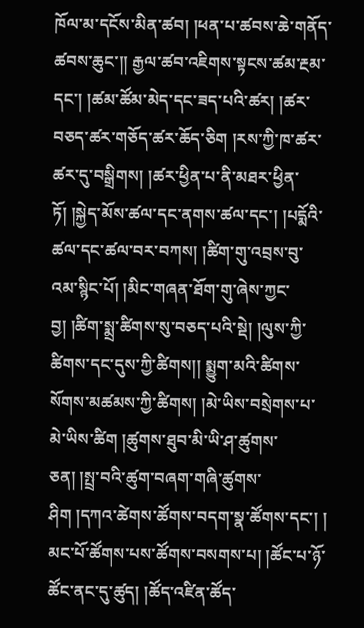ཁོལ་མ་དངོས་མིན་ཚབ། །ཕན་པ་ཚབས་ཆེ་གནོད་ཚབས་ཆུང་།། རྒྱལ་ཚབ་འཇིགས་སྟངས་ཚམ་རྔམ་དང་། །ཚམ་ཚོམ་མེད་དང་ཟད་པའི་ཚར། །ཚར་བཅད་ཚར་གཅོད་ཚར་ཆོད་ཅིག །རས་ཀྱི་ཁ་ཚར་ཚར་དུ་བསྒྲིགས། །ཚར་ཕྱིན་པ་ནི་མཐར་ཕྱིན་ཏོ། །སྐྱེད་མོས་ཚལ་དང་ནགས་ཚལ་དང་། །པདྨོའི་ཚལ་དང་ཚལ་བར་བཀས། །ཚིག་གུ་འབྲས་བུ་འམ་སྙིང་པོ། །མིང་གཞན་ཐོག་གུ་ཞེས་ཀྱང་བྱ། །ཚིག་སྨྲ་ཚིགས་སུ་བཅད་པའི་སྡེ། །ལུས་ཀྱི་ཚིགས་དང་དུས་ཀྱི་ཚིགས།། སྨྱུག་མའི་ཚིགས་སོགས་མཚམས་ཀྱི་ཚིགས། །མེ་ཡིས་བསྲེགས་པ་མེ་ཡིས་ཚིག །ཚུགས་ཐུབ་མི་ཡི་ཤ་ཚུགས་ཅན། །སྤྲ་བའི་ཚུག་བཞག་གཞི་ཚུགས་ཤིག །དཀའ་ཚེགས་ཚོགས་བདག་སྣ་ཚོགས་དང་། ། མང་པོ་ཚོགས་པས་ཚོགས་བསགས་པ། །ཚོང་པ་ཉོ་ཚོང་ནང་དུ་ཚུད། །ཚོད་འཛིན་ཚོད་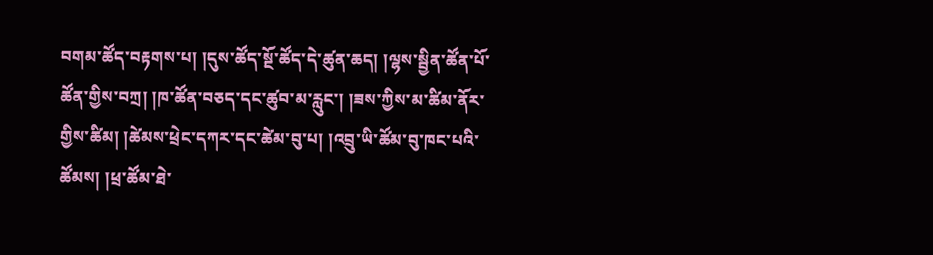བགམ་ཚོད་བརྟགས་པ། །དུས་ཚོད་སྔོ་ཚོད་དེ་ཚུན་ཆད། །ལྷས་སྦྱིན་ཚོན་པོ་ཚོན་གྱིས་བཀྲ། །ཁ་ཚོན་བཅད་དང་ཚུབ་མ་རླུང་། །ཟས་ཀྱིས་མ་ཚིམ་ནོར་གྱིས་ཚིམ། །ཚེམས་ཕྲེང་དཀར་དང་ཚེམ་བུ་པ། །འབྲུ་ཡི་ཚོམ་བུ་ཁང་པའི་ཚོམས། །ཕྲ་ཚོམ་ཐེ་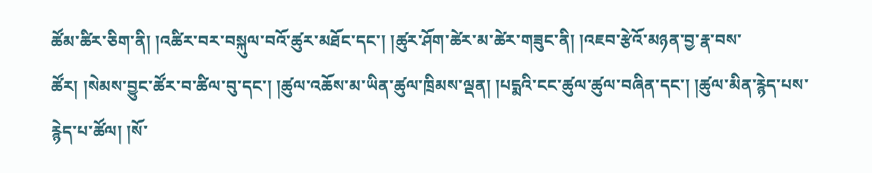ཚོམ་ཚིར་ཅིག་ནི། །འཚིར་བར་བསྐུལ་བའོ་ཚུར་མཐོང་དང་། །ཚུར་ཤོག་ཚེར་མ་ཚེར་གཟུང་ནི། །འཇབ་རྩེའོ་མཉན་བྱ་རྣ་བས་ཚོར། །སེམས་བྱུང་ཚོར་བ་ཚིལ་བུ་དང་། །ཚུལ་འཆོས་མ་ཡིན་ཚུལ་ཁྲིམས་ལྡན། །པདྨའི་ངང་ཚུལ་ཚུལ་བཞིན་དང་། །ཚུལ་མིན་རྙེད་པས་རྙེད་པ་ཚོལ། །སོ་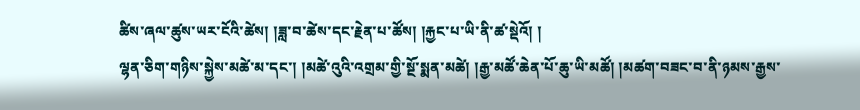ཚིས་ཞལ་ཚུས་ཡར་ངོའི་ཚེས། །ཟླ་བ་ཚེས་དང་རྗེན་པ་ཚོས། །རྐྱང་པ་ཡི་ནི་ཚ་སྡེའོ། །
ལྷན་ཅིག་གཉིས་སྐྱེས་མཚེ་མ་དང་། །མཚེ་འུའི་འགྲམ་གྱི་སྔོ་སྨན་མཚེ། །རྒྱ་མཚོ་ཆེན་པོ་ཆུ་ཡི་མཚོ། །མཚག་བཟང་བ་ནི་ཉམས་རྒྱས་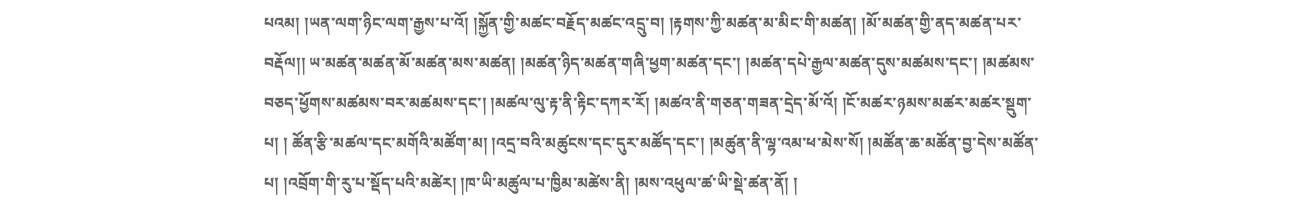པའམ། །ཡན་ལག་ཉིང་ལག་རྒྱས་པ་འོ། །སྐྱོན་གྱི་མཚང་བརྗོད་མཚང་འདྲུ་བ། །རྟགས་ཀྱི་མཚན་མ་མིང་གི་མཚན། །མོ་མཚན་གྱི་ནད་མཚན་པར་བརྡོལ།། ཡ་མཚན་མཚན་མོ་མཚན་མས་མཚན། །མཚན་ཉིད་མཚན་གཞི་ཕྱག་མཚན་དང་། །མཚན་དཔེ་རྒྱལ་མཚན་དུས་མཚམས་དང་། །མཚམས་བཅད་ཕྱོགས་མཚམས་བར་མཚམས་དང་། །མཚལ་ལུ་རྟ་ནི་རྟིང་དཀར་རོ། །མཚའ་ནི་གཅན་གཟན་དྲེད་མོ་འོ། །ངོ་མཚར་ཉམས་མཚར་མཚར་སྡུག་པ། ། ཚོན་རྩི་མཚལ་དང་མགོའི་མཚོག་མ། །འདྲ་བའི་མཚུངས་དང་དུར་མཚོད་དང་། །མཚུན་ནི་ལྷ་འམ་ཕ་མེས་སོ། །མཚོན་ཆ་མཚོན་བྱ་དེས་མཚོན་པ། །འབྲོག་གི་རུ་པ་སྡོད་པའི་མཚེར། །ཁ་ཡི་མཚུལ་པ་ཁྱིམ་མཚེས་ནི། །མས་འཕུལ་ཚ་ཡི་སྡེ་ཚན་ནོ། །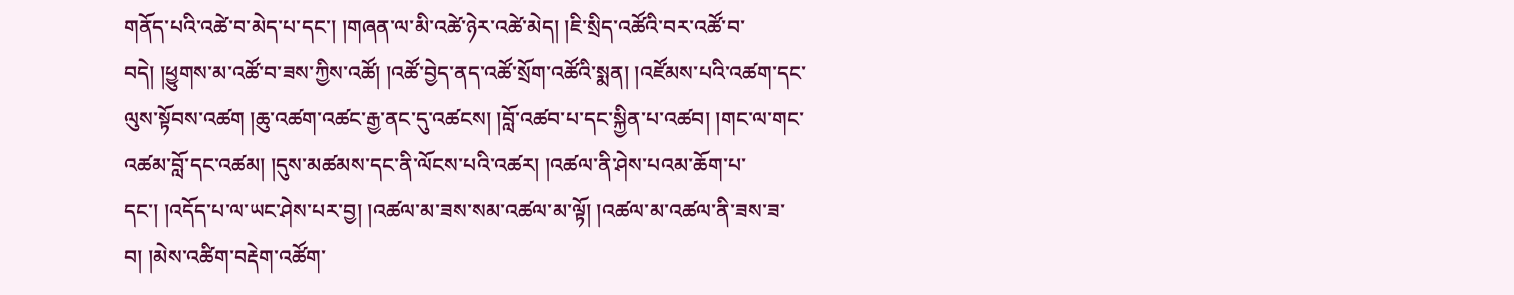གནོད་པའི་འཚེ་བ་མེད་པ་དང་། །གཞན་ལ་མི་འཚེ་ཉེར་འཚེ་མེད། །ཇི་སྲིད་འཚོའི་བར་འཚོ་བ་བདེ། །ཕྱུགས་མ་འཚོ་བ་ཟས་ཀྱིས་འཚོ། །འཚོ་བྱེད་ནད་འཚོ་སྲོག་འཚོའི་སྨན། །འཛོམས་པའི་འཚག་དང་ལུས་སྟོབས་འཚག །ཆུ་འཚག་འཚང་རྒྱ་ནང་དུ་འཚངས། །བློ་འཚབ་པ་དང་སྐྱིན་པ་འཚབ། །གང་ལ་གང་འཚམ་བློ་དང་འཚམ། །དུས་མཚམས་དང་ནི་ལོངས་པའི་འཚར། །འཚལ་ནི་ཤེས་པའམ་ཆོག་པ་དང་། །འདོད་པ་ལ་ཡང་ཤེས་པར་བྱ། །འཚལ་མ་ཟས་སམ་འཚལ་མ་ལྟོ། །འཚལ་མ་འཚལ་ནི་ཟས་ཟ་བ། །མེས་འཚིག་བརྡེག་འཚོག་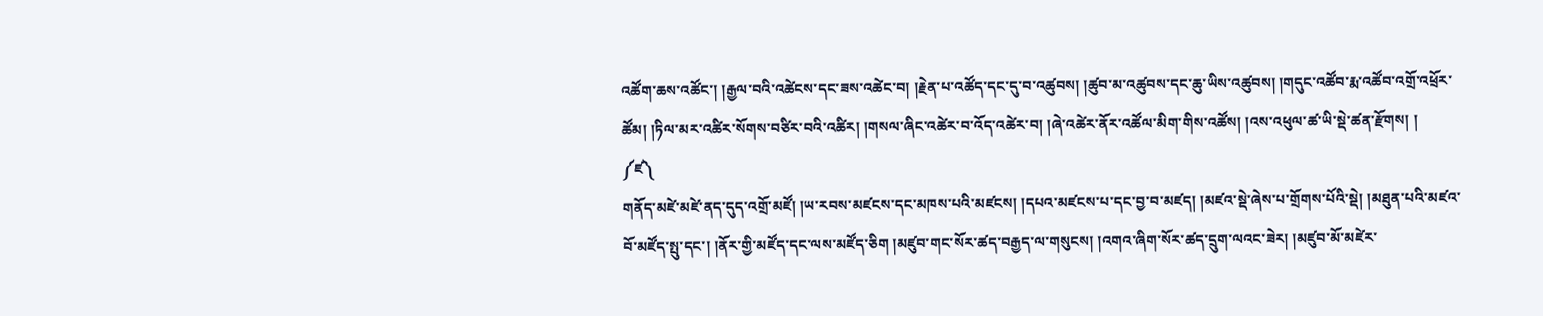འཚོག་ཆས་འཚོང་། །རྒྱལ་བའི་འཚེངས་དང་ཟས་འཚེང་བ། །རྗེན་པ་འཚོད་དང་དུ་བ་འཚུབས། །ཚུབ་མ་འཚུབས་དང་ཆུ་ཡིས་འཚུབས། །གདུང་འཚོབ་རྨ་འཚོབ་འགྲོ་འཕྲོར་ཚོམ། །ཏིལ་མར་འཚིར་སོགས་བཙིར་བའི་འཚིར། །གསལ་ཞིང་འཚེར་བ་འོད་འཚེར་བ། །ཞེ་འཚེར་ནོར་འཚོལ་མིག་གིས་འཚོས། །འས་འཕུལ་ཚ་ཡི་སྡེ་ཚན་རྫོགས། །
༼ཛ༽
གནོད་མཛེ་མཛེ་ནད་དུད་འགྲོ་མཛོ། །ཡ་རབས་མཛངས་དང་མཁས་པའི་མཛངས། །དཔའ་མཛངས་པ་དང་བྱ་བ་མཛད། །མཛའ་སྡེ་ཞེས་པ་གྲོགས་པོའི་སྡེ། །མཐུན་པའི་མཛའ་བོ་མཛོད་སྤུ་དང་། །ནོར་གྱི་མཛོད་དང་ལས་མཛོད་ཅིག །མཛུབ་གང་སོར་ཚད་བརྒྱད་ལ་གསུངས། །འགའ་ཞིག་སོར་ཚད་དྲུག་ལའང་ཟེར། །མཛུབ་མོ་མཛེར་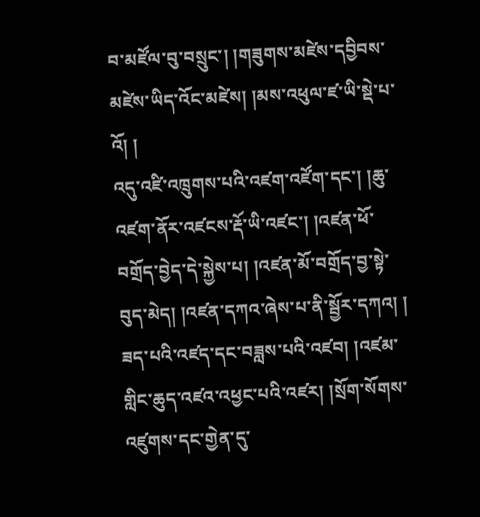བ་མཛོལ་བུ་བསྲུང་། །གཟུགས་མཛེས་དབྱིབས་མཛེས་ཡིད་འོང་མཛེས། །མས་འཕུལ་ཛ་ཡི་སྡེ་པ་འོ། །
འདུ་འཛི་འཁྲུགས་པའི་འཛག་འཛོག་དང་། །ཆུ་འཛག་ནོར་འཛངས་རྡོ་ཡི་འཛང་། །འཛན་ཕོ་བགྲོད་བྱེད་དེ་སྐྱེས་པ། །འཛན་མོ་བགྲོད་བྱ་སྟེ་བུད་མེད། །འཛན་དཀའ་ཞེས་པ་ནི་སྦྱོར་དཀའ། ། ཟད་པའི་འཛད་དང་བཟླས་པའི་འཛབ། །འཛམ་གླིང་ཆུད་འཛའ་འཕྱང་པའི་འཛར། །སྲོག་སོགས་འཛུགས་དང་གྱེན་དུ་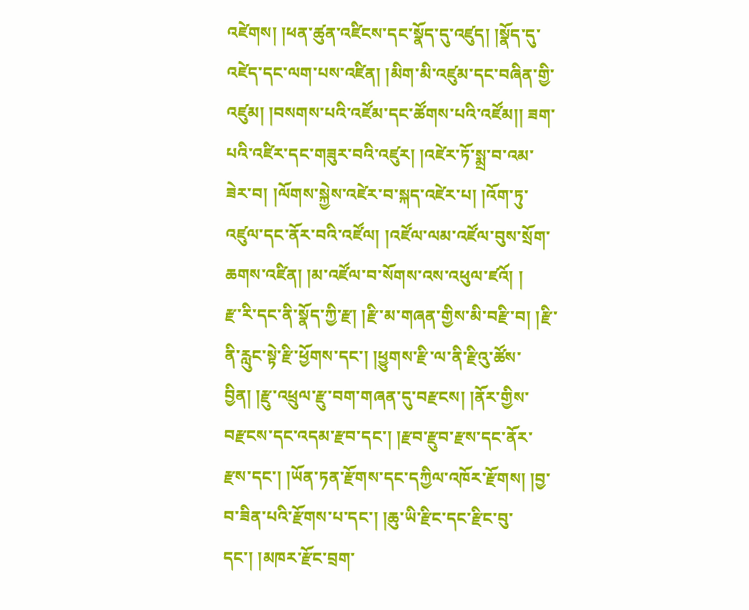འཛེགས། །ཕན་ཚུན་འཛིངས་དང་སྣོད་དུ་འཛུད། །སྣོད་དུ་འཛེད་དང་ལག་པས་འཛིན། །མིག་མི་འཛུམ་དང་བཞིན་གྱི་འཛུམ། །བསགས་པའི་འཛོམ་དང་ཚོགས་པའི་འཛོམ།། ཟག་པའི་འཛིར་དང་གཟུར་བའི་འཛུར། །འཛེར་ཏོ་སྨྲ་བ་འམ་ཟེར་བ། །ལོགས་སྐྱེས་འཛེར་བ་སྐད་འཛེར་པ། །འོག་ཏུ་འཛུལ་དང་ནོར་བའི་འཛོལ། །འཛོལ་ལམ་འཛོལ་བུས་སྲོག་ཆགས་འཛིན། །མ་འཛོལ་བ་སོགས་འས་འཕུལ་ཛའོ། །
རྫ་རི་དང་ནི་སྣོད་ཀྱི་རྫ། །རྫི་མ་གཞན་གྱིས་མི་བརྫི་བ། །རྫི་ནི་རླུང་སྟེ་རྫི་ཕྱོགས་དང་། །ཕྱུགས་རྫི་ལ་ནི་རྫིའུ་ཚོས་བྱིན། །རྫུ་འཕྲུལ་རྫུ་བག་གཞན་དུ་བརྫངས། །ནོར་གྱིས་བརྫངས་དང་འདམ་རྫབ་དང་། །རྫབ་རྫུབ་རྫས་དང་ནོར་རྫས་དང་། །ཡོན་ཏན་རྫོགས་དང་དཀྱིལ་འཁོར་རྫོགས། །བྱ་བ་ཟིན་པའི་རྫོགས་པ་དང་། །ཆུ་ཡི་རྫིང་དང་རྫིང་བུ་དང་། །མཁར་རྫོང་བྲག་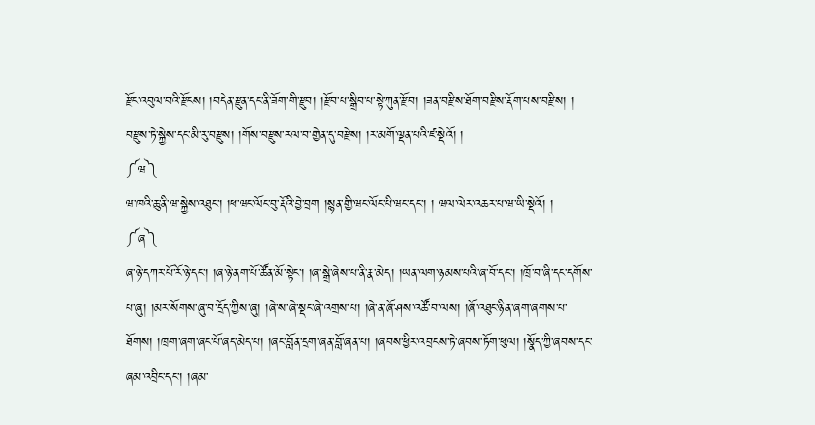རྫོང་འབུལ་བའི་རྫོངས། །བདེན་རྫུན་དང་ནི་ཟོག་གི་རྫུབ། །རྫོབ་པ་སྒྲིབ་པ་སྟེ་ཀུན་རྫོབ། །ཟན་བརྫིས་ཐོག་བརྫིས་རྡོག་པས་བརྫིས། ། བརྫུས་ཏེ་སྐྱེས་དང་མི་རུ་བརྫུས། །གོས་བརྫུས་རལ་བ་གྱེན་དུ་བརྫེས། །ར་མགོ་ལྡན་པའི་ཛ་སྡེའོ། །
༼ཝ༽
ཝ་ཁའི་ཆུ་ནི་ཝ་སྐྱེས་འཐུང་། །ཕ་ཝང་ལོང་བུ་རྡོའི་བྱེ་བྲག །སྙན་གྱི་ཝང་ལོང་པི་ཝང་དང་། ། ཝལ་ལེར་འཆར་པ་ཝ་ཡི་སྡེའོ། །
༼ཞ༽
ཞ་ཉེ་དཀར་པོ་རོ་ཉེ་དང་། །ཞ་ཉེ་ནག་པོ་ཚོན་མོ་སྟེང་། །ཞ་སྒྲེ་ཞེས་པ་ནི་རྣ་མེད། །ཡན་ལག་ཉམས་པའི་ཞ་བོ་དང་། །ཁྲོ་བ་ཞི་དང་དགོས་པ་ཞུ། །མར་སོགས་ཞུ་བ་དྲོད་ཀྱིས་ཞུ། །ཞེ་ས་ཞེ་སྡང་ཞེ་འགྲས་པ། །ཞེ་ན་ཞོ་ཤས་འཚོ་བ་ལས། །ཞོ་འཐུང་ཉིན་ཞག་ཞགས་པ་ཐོགས། །ཁྲག་ཞག་ཞང་པོ་ཞད་མེད་པ། །ཞང་བློན་དྲག་ཞན་བློ་ཞན་པ། །ཞབས་ཕྱིར་འབྲངས་ཏེ་ཞབས་ཏོག་ཕུལ། །སྣོད་ཀྱི་ཞབས་དང་ཞམ་འབྲིང་དང་། །ཞམ་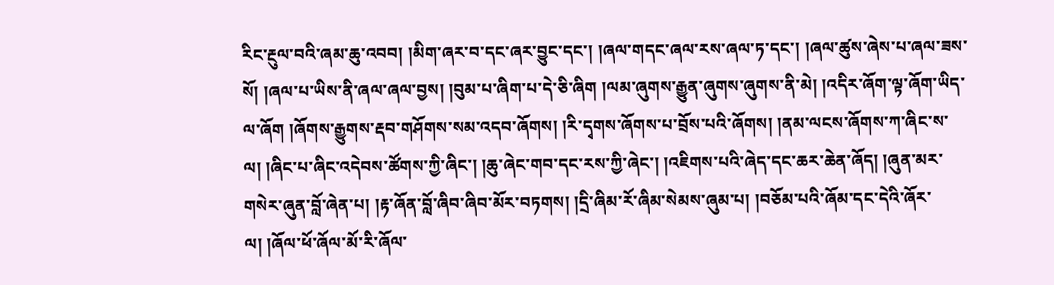རིང་རྔུལ་བའི་ཞམ་ཆུ་འབབ། །མིག་ཞར་བ་དང་ཞར་བྱུང་དང་། །ཞལ་གདང་ཞལ་རས་ཞལ་ཏ་དང་། །ཞལ་ཚུས་ཞེས་པ་ཞལ་ཟས་སོ། །ཞལ་པ་ཡིས་ནི་ཞལ་ཞལ་བྱས། །བུམ་པ་ཞིག་པ་དེ་ཅི་ཞིག །ལམ་ཞུགས་རྒྱུན་ཞུགས་ཞུགས་ནི་མེ། །འདིར་ཞོག་ལྟ་ཞོག་ཡིད་ལ་ཞོག །ཞོགས་རྒྱུགས་རྡབ་གཤོགས་སམ་འདབ་ཞོགས། །རི་དྭགས་ཞོགས་པ་བྲོས་པའི་ཞོགས། །ནམ་ལངས་ཞོགས་ཀ་ཞིང་ས་ལ། །ཞིང་པ་ཞིང་འདེབས་ཚོགས་ཀྱི་ཞིང་། །ཆུ་ཞེང་གབ་དང་རས་ཀྱི་ཞེང་། །འཇིགས་པའི་ཞེད་དང་ཆར་ཆེན་ཞོད། །ཞུན་མར་གསེར་ཞུན་བློ་ཞེན་པ། །རྟ་ཞོན་བློ་ཞིབ་ཞིབ་མོར་བཏགས། །དྲི་ཞིམ་རོ་ཞིམ་སེམས་ཞུམ་པ། །བཅོམ་པའི་ཞོམ་དང་དེའི་ཞོར་ལ། །ཞོལ་ཕོ་ཞོལ་མོ་རི་ཞོལ་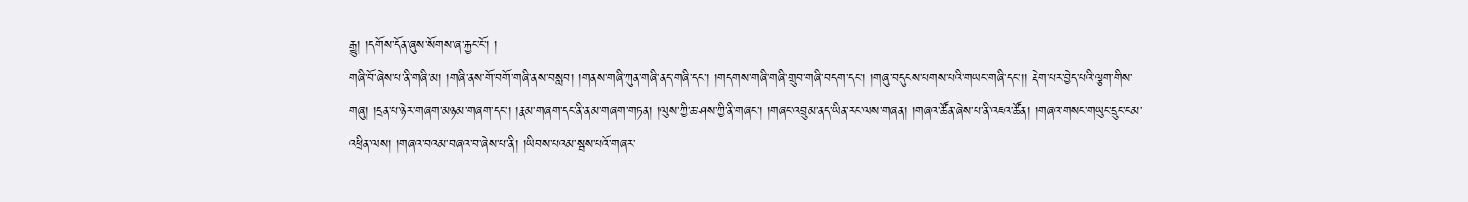རྒྱུ། །དགོས་དོན་ཞུས་སོགས་ཞ་རྐྱང་ངོ་། །
གཞི་བོ་ཞེས་པ་ནི་གཞི་མ། །གཞི་ནས་གོ་བགོ་གཞི་ནས་བསླབ། །གནས་གཞི་ཀུན་གཞི་ནད་གཞི་དང་། །གདགས་གཞི་གཞི་གྲུབ་གཞི་བདག་དང་། །གཞུ་བདུངས་པགས་པའི་གཡང་གཞི་དང་།། རྡེག་པར་བྱེད་པའི་ལྕག་གིས་གཞུ། །དྲན་པ་ཉེར་གཞག་མཉམ་གཞག་དང་། །རྣམ་གཞག་དང་ནི་ནམ་གཞག་གཏན། །ལུས་ཀྱི་ཆ་ཤས་ཀྱི་ནི་གཞང་། །གཞང་འབྲུམ་ནད་ཡིན་རང་ལས་གཞན། །གཞའ་ཚོན་ཞེས་པ་ནི་འཇའ་ཚོན། །གཞའ་གསང་གཡུང་དྲུང་ངམ་འཕྲིན་ལས། །གཞའ་བའམ་བཞའ་བ་ཞེས་པ་ནི། །ཡིབས་པའམ་སྦས་པའོ་གཞར་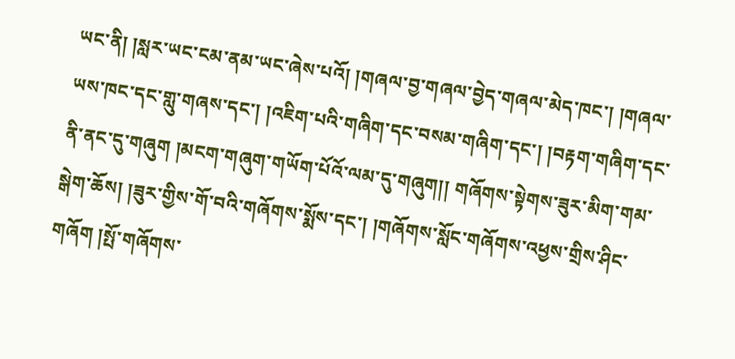ཡང་ནི། །སླར་ཡང་ངམ་ནམ་ཡང་ཞེས་པའོ། །གཞལ་བྱ་གཞལ་བྱེད་གཞལ་མེད་ཁང་། །གཞལ་ཡས་ཁང་དང་གླུ་གཞས་དང་། །འཇིག་པའི་གཞིག་དང་བསམ་གཞིག་དང་། །བརྟག་གཞིག་དང་ནི་ནང་དུ་གཞུག །མངག་གཞུག་གཡོག་པོའོ་ལམ་དུ་གཞུག།། གཞོགས་སྟེགས་ཟུར་མིག་གམ་སྒེག་ཆོས། །ཟུར་གྱིས་གོ་བའི་གཞོགས་སྨོས་དང་། །གཞོགས་སློང་གཞོགས་འཕྱས་གྲིས་ཤིང་གཞོག །སྤོ་གཞོགས་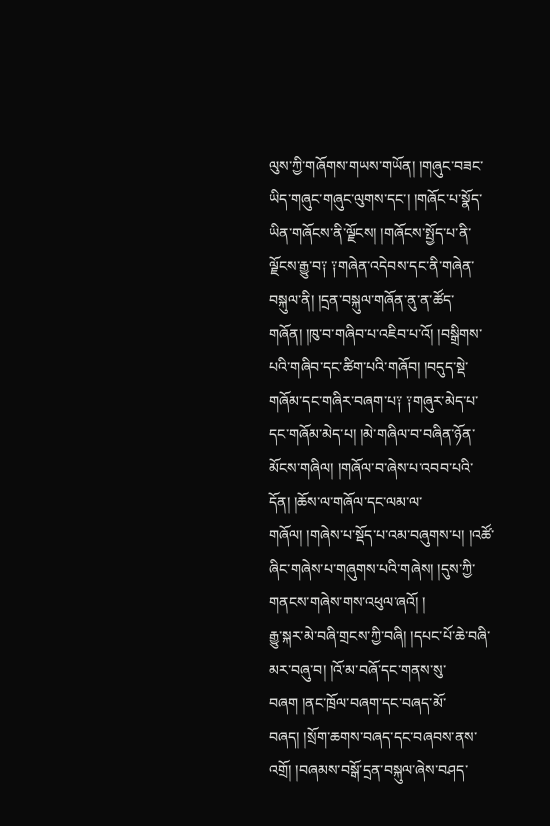ལུས་ཀྱི་གཞོགས་གཡས་གཡོན། །གཞུང་བཟང་ཡིད་གཞུང་གཞུང་ལུགས་དང་། །གཞོང་པ་སྣོད་ཡིན་གཞོངས་ནི་ལྗོངས། །གཞོངས་སྤྱོད་པ་ནི་ལྗོངས་རྒྱུ་བ༑ ༑གཞེན་འདེབས་དང་ནི་གཞེན་བསྐུལ་ནི། །དྲན་བསྐུལ་གཞོན་ནུ་ན་ཚོད་གཞོན། །ཁུ་བ་གཞིབ་པ་འཇིབ་པ་འོ། །བསྒྲིགས་པའི་གཞིབ་དང་ཚིག་པའི་གཞོབ། །བདུད་སྡེ་གཞོམ་དང་གཞིར་བཞག་པ༑ ༑གཞུར་མེད་པ་དང་གཞོམ་མེད་པ། །མེ་གཞིལ་བ་བཞིན་ཉོན་མོངས་གཞིལ། །གཞོལ་བ་ཞེས་པ་འབབ་པའི་དོན། །ཆོས་ལ་གཞོལ་དང་ལམ་ལ་གཞོལ། །གཞེས་པ་སྡོད་པ་འམ་བཞུགས་པ། །འཚོ་ཞིང་གཞེས་པ་གཞུགས་པའི་གཞེས། །དུས་ཀྱི་གནངས་གཞེས་གས་འཕུལ་ཞའོ། །
རྒྱུ་སྐར་མེ་བཞི་གྲངས་ཀྱི་བཞི། །དཔང་པོ་ཆེ་བཞི་མར་བཞུ་བ། །འོ་མ་བཞོ་དང་གནས་སུ་བཞག །ནང་ཁྲོལ་བཞག་དང་བཞད་མོ་བཞད། །སྲོག་ཆགས་བཞད་དང་བཞབས་ནས་འགྲོ། །བཞམས་བསྒོ་དྲན་བསྐུལ་ཞེས་བཤད་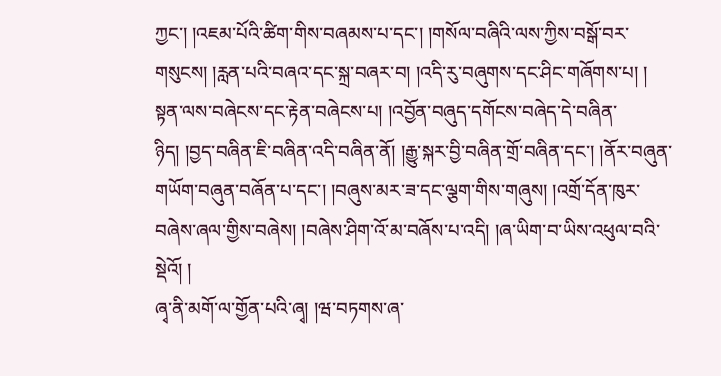ཀྱང་། །འཇམ་པོའི་ཚིག་གིས་བཞམས་པ་དང་། །གསོལ་བཞིའི་ལས་ཀྱིས་བསྒོ་བར་གསུངས། །རླན་པའི་བཞའ་དང་སྐྲ་བཞར་བ། །འདི་རུ་བཞུགས་དང་ཤིང་གཞོགས་པ། ། སྟན་ལས་བཞེངས་དང་རྟེན་བཞེངས་པ། །འབྱོན་བཞུད་དགོངས་བཞེད་དེ་བཞིན་ཉིད། །བྱད་བཞིན་ཇི་བཞིན་འདི་བཞིན་ནོ། །རྒྱུ་སྐར་བྱི་བཞིན་གྲོ་བཞིན་དང་། །ནོར་བཞུན་གཡོག་བཞུན་བཞོན་པ་དང་། །བཞུས་མར་ཟ་དང་ལྕག་གིས་གཞུས། །འགྲོ་དོན་ཁུར་བཞེས་ཞལ་གྱིས་བཞེས། །བཞེས་ཤིག་འོ་མ་བཞོས་པ་འདི། །ཞ་ཡིག་བ་ཡིས་འཕུལ་བའི་སྡེའོ། །
ཞྭ་ནི་མགོ་ལ་གྱོན་པའི་ཞྭ། །ཝ་བཏགས་ཞ་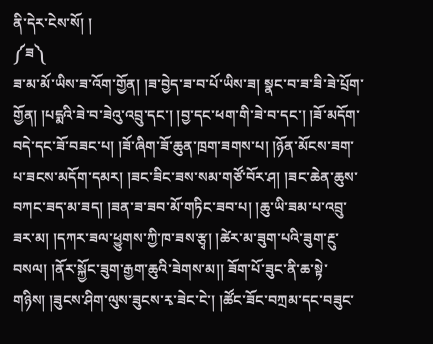ནི་དེར་ངེས་སོ། །
༼ཟ༽
ཟ་མ་མོ་ཡིས་ཟ་འོག་གྱོན། །ཟ་བྱེད་ཟ་བ་པོ་ཡིས་ཟ། སྣང་བ་ཟ་ཟི་ཟེ་པྲོག་གྱོན། །པདྨའི་ཟེ་བ་ཟེའུ་འབྲུ་དང་། །བྱ་དང་ཕག་གི་ཟེ་བ་དང་། །ཟོ་མདོག་བདེ་དང་ཟོ་བཟང་པ། །ཟོ་ཞིག་ཟོ་ཆུན་ཁྲག་ཟགས་པ། །ཉོན་མོངས་ཟག་པ་ཟངས་མདོག་དམར། །ཟང་ཟིང་ཟས་སམ་གཙོ་བོར་ཤ། །ཟང་ཆེན་ཆུས་བཀང་ཟད་མ་ཟད། །ཟན་ཟ་ཟབ་མོ་གཏིང་ཟབ་པ། །ཆུ་ཡི་ཟམ་པ་འབྲུ་ཟར་མ། །དཀར་ཟལ་ཕྱུགས་ཀྱི་ཁ་ཟས་རྩྭ། །ཚེར་མ་ཟུག་པའི་ཟུག་རྔུ་བསལ། །ནོར་སྐྱོང་ཟུག་རྒྱག་ཆུའི་ཟེགས་མ།། ཟོག་པོ་ཟུང་ནི་ཆ་སྟེ་གཉིས། །ཟུངས་ཤིག་ལུས་ཟུངས་རྭ་ཟེང་ངེ་། །ཚོང་ཟོང་བཀྲམ་དང་བཟུང་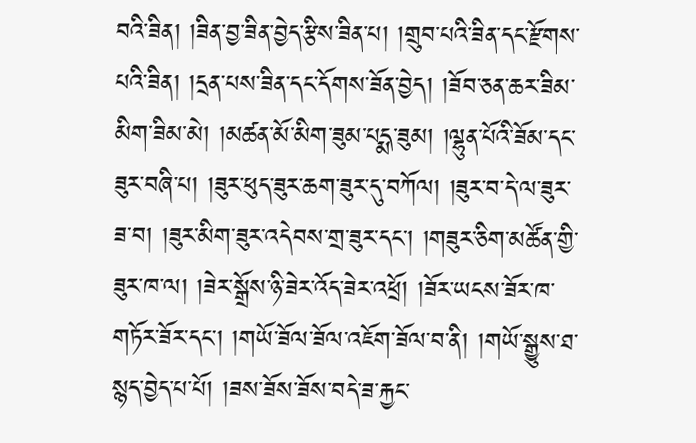བའི་ཟིན། །ཟིན་བྱ་ཟིན་བྱེད་རྩིས་ཟིན་པ། །གྲུབ་པའི་ཟིན་དང་རྫོགས་པའི་ཟིན། །དྲན་པས་ཟིན་དང་དོགས་ཟོན་བྱེད། །ཟོབ་ཅན་ཆར་ཟིམ་མིག་ཟིམ་མེ། །མཚན་མོ་མིག་ཟུམ་པདྨ་ཟུམ། །ལྷུན་པོའི་ཟོམ་དང་ཟུར་བཞི་པ། །ཟུར་ཕུད་ཟུར་ཆག་ཟུར་དུ་བཀོལ། །ཟུར་བ་དེ་ལ་ཟུར་ཟ་བ། །ཟུར་མིག་ཟུར་འདེབས་གྲ་ཟུར་དང་། །གཟུར་ཅིག་མཚོན་གྱི་ཟུར་ཁ་ལ། །ཟེར་སྒྲོས་ཉི་ཟེར་འོད་ཟེར་འཕྲོ། །ཟོར་ཡངས་ཟོར་ཁ་གཏོར་ཟོར་དང་། །གཡོ་ཟོལ་ཟོལ་འཇོག་ཟོལ་བ་ནི། །གཡོ་སྒྱུས་ཐ་སྙད་བྱེད་པ་པོ། །ཟས་ཟོས་ཟོས་བདེ་ཟ་རྐྱང་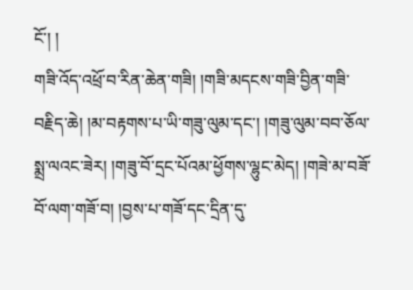ངོ་། །
གཟི་འོད་འཕྲོ་བ་རིན་ཆེན་གཟི། །གཟི་མདངས་གཟི་བྱིན་གཟི་བརྗིད་ཆེ། །མ་བརྟགས་པ་ཡི་གཟུ་ལུམ་དང་། །གཟུ་ལུམ་བབ་ཅོལ་སྨྲ་ལའང་ཟེར། །གཟུ་བོ་དྲང་པོའམ་ཕྱོགས་ལྷུང་མེད། །གཟེ་མ་བཟོ་བོ་ལག་གཟོ་བ། །བྱས་པ་གཟོ་དང་དྲིན་དུ་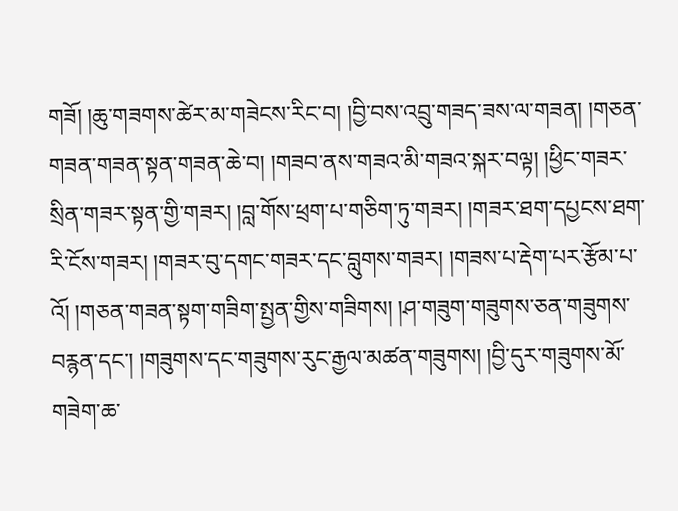གཟོ། །ཆུ་གཟགས་ཚེར་མ་གཟེངས་རིང་བ། །བྱི་བས་འབྲུ་གཟད་ཟས་ལ་གཟན། །གཅན་གཟན་གཟན་སྟན་གཟན་ཆེ་བ། །གཟབ་ནས་གཟའ་མི་གཟའ་སྐར་བལྟ། །ཕྱིང་གཟར་སྲིན་གཟར་སྟན་གྱི་གཟར། །བླ་གོས་ཕྲག་པ་གཅིག་ཏུ་གཟར། །གཟར་ཐག་དཔྱངས་ཐག་རི་ངོས་གཟར། །གཟར་བུ་དགང་གཟར་དང་བླུགས་གཟར། །གཟས་པ་རྡེག་པར་རྩོམ་པ་འོ། །གཅན་གཟན་སྟག་གཟིག་སྤྱན་གྱིས་གཟིགས། །ཤ་གཟུག་གཟུགས་ཅན་གཟུགས་བརྙན་དང་། །གཟུགས་དང་གཟུགས་རུང་རྒྱལ་མཚན་གཟུགས། །བྱི་དུར་གཟུགས་མོ་གཟེག་ཆ་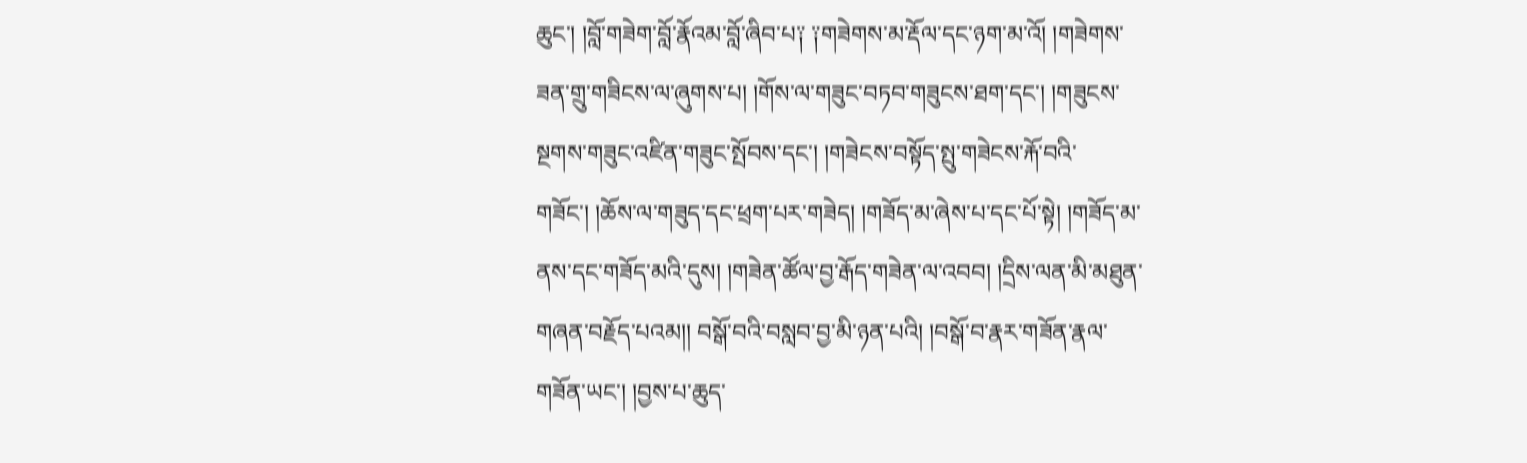ཆུང་། །བློ་གཟེག་བློ་རྣོའམ་བློ་ཞིབ་པ༑ ༑གཟེགས་མ་རྡོལ་དང་ཉག་མ་འོ། །གཟེགས་ཟན་གྲུ་གཟིངས་ལ་ཞུགས་པ། །གོས་ལ་གཟུང་བཏབ་གཟུངས་ཐག་དང་། །གཟུངས་སྔགས་གཟུང་འཛིན་གཟུང་སྤོབས་དང་། །གཟེངས་བསྟོད་སྤུ་གཟེངས་རྐོ་བའི་གཟོང་། །ཆོས་ལ་གཟུད་དང་ཕྲག་པར་གཟེད། །གཟོད་མ་ཞེས་པ་དང་པོ་སྟེ། །གཟོད་མ་ནས་དང་གཟོད་མའི་དུས། །གཟེན་ཚོལ་བྱ་རྒོད་གཟེན་ལ་འབབ། །དྲིས་ལན་མི་མཐུན་གཞན་བརྗོད་པའམ།། བསྒོ་བའི་བསླབ་བྱ་མི་ཉན་པའི། །བསྒོ་བ་རྣར་གཟོན་རྣལ་གཟོན་ཡང་། །བྱས་པ་ཆུད་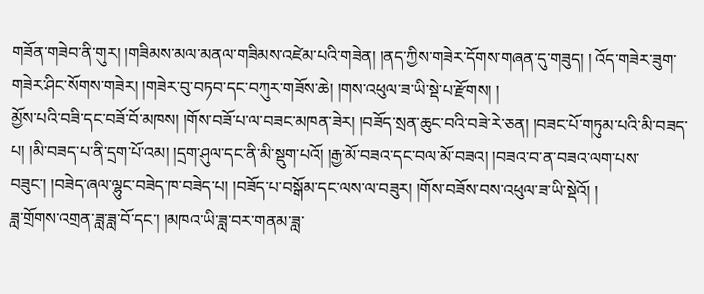གཟོན་གཟེབ་ནི་གུར། །གཟིམས་མལ་མནལ་གཟིམས་འཛེམ་པའི་གཟེན། །ནད་ཀྱིས་གཟེར་དོགས་གཞན་དུ་གཟུད། ། འོད་གཟེར་ཟུག་གཟེར་ཤིང་སོགས་གཟེར། །གཟེར་བུ་བཏབ་དང་བཀུར་གཟོས་ཆེ། །གས་འཕུལ་ཟ་ཡི་སྡེ་པ་རྫོགས། །
མྱོས་པའི་བཟི་དང་བཟོ་བོ་མཁས། །གོས་བཟོ་པ་ལ་བཟང་མཁན་ཟེར། །བཟོད་སྲན་ཆུང་བའི་བཟེ་རེ་ཅན། །བཟང་པོ་གཏུམ་པའི་མི་བཟད་པ། །མི་བཟད་པ་ནི་དྲག་པོ་འམ། །དྲག་ཤུལ་དང་ནི་མི་སྡུག་པའོ། །རྒྱ་མོ་བཟའ་དང་བལ་མོ་བཟའ། །བཟའ་བ་ན་བཟའ་ལག་པས་བཟུང་། །བཟེད་ཞལ་ལྷུང་བཟེད་ཁ་བཟེད་པ། །བཟོད་པ་བསྒོམ་དང་ལས་ལ་བཟུར། །གོས་བཟོས་བས་འཕུལ་ཟ་ཡི་སྡེའོ། །
ཟླ་གྲོགས་འགྲན་ཟླ་ཟླ་བོ་དང་། །མཁའ་ཡི་ཟླ་བར་གནམ་ཟླ་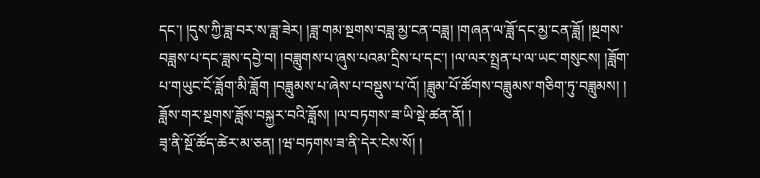དང་། །དུས་ཀྱི་ཟླ་བར་ས་ཟླ་ཟེར། །ཟླ་གམ་སྔགས་བཟླ་མྱ་ངན་བཟླ། །གཞན་ལ་ཟློ་དང་མྱ་ངན་ཟློ། །སྔགས་བཟླས་པ་དང་ཟླས་དབྱེ་བ། །བཟླུགས་པ་ཞུས་པའམ་དྲིས་པ་དང་། །ལ་ལར་སྤྲན་པ་ལ་ཡང་གསུངས། །ཟློག་པ་གཡུང་ངོ་ཟློག་མི་ཟློག །བཟླུམས་པ་ཞེས་པ་བསྡུས་པ་འོ། །ཟླུམ་པོ་ཚོགས་བཟླུམས་གཅིག་ཏུ་བཟླུམས། ། ཟློས་གར་སྔགས་ཟློས་བསྐྱར་བའི་ཟློས། །ལ་བཏགས་ཟ་ཡི་སྡེ་ཚན་ནོ། །
ཟྭ་ནི་སྔོ་ཚོད་ཚེར་མ་ཅན། །ཝ་བཏགས་ཟ་ནི་དེར་ངེས་སོ། །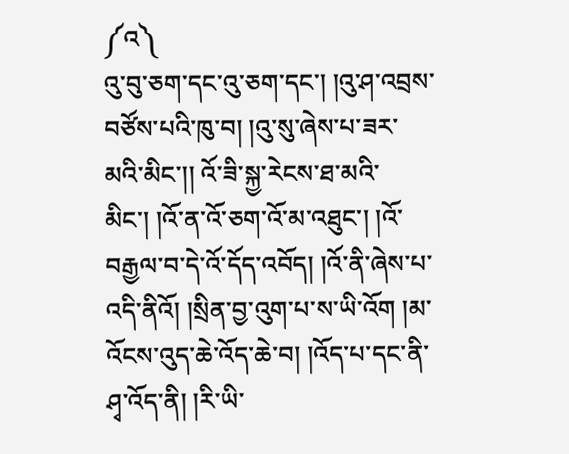༼འ༽
འུ་བུ་ཅག་དང་འུ་ཅག་དང་། །འུ་ཤ་འབྲས་བཙོས་པའི་ཁུ་བ། །འུ་སུ་ཞེས་པ་ཟར་མའི་མིང་།། འོ་ཟི་སྐྱ་རེངས་ཐ་མའི་མིང་། །འོ་ན་འོ་ཅག་འོ་མ་འཐུང་། །འོ་བརྒྱལ་བ་དེ་འོ་དོད་འབོད། །འོ་ནི་ཞེས་པ་འདི་ནིའོ། །སྲིན་བྱ་འུག་པ་ས་ཡི་འོག །མ་འོངས་འུད་ཆེ་འོད་ཆེ་བ། །འོད་པ་དང་ནི་ཤྭ་འོད་ནི། །རི་ཡི་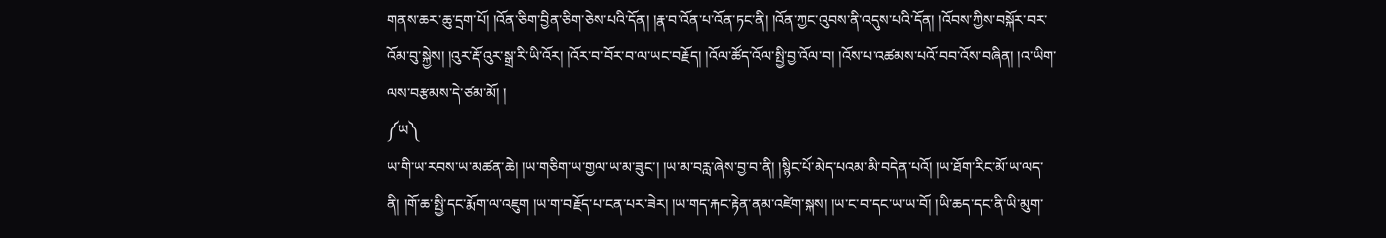གནས་ཆར་ཆུ་དྲག་པོ། །འོན་ཅིག་བྱིན་ཅིག་ཅེས་པའི་དོན། །རྣ་བ་འོན་པ་འོན་ཏང་ནི། །འོན་ཀྱང་འུབས་ནི་འདུས་པའི་དོན། །འོབས་ཀྱིས་བསྐོར་བར་འོམ་བུ་སྐྱེས། །འུར་རྡོ་འུར་སྒྲ་རི་ཡི་འོར། །འོར་བ་བོར་བ་ལ་ཡང་བརྗོད། །འོལ་ཚོད་འོལ་སྤྱི་བྱ་འོལ་བ། །འོས་པ་འཚམས་པའོ་བབ་འོས་བཞིན། །འ་ཡིག་ལས་བརྩམས་དེ་ཙམ་མོ། །
༼ཡ༽
ཡ་གི་ཡ་རབས་ཡ་མཚན་ཆེ། །ཡ་གཅིག་ཡ་གྱལ་ཡ་མ་ཟུང་། །ཡ་མ་བརླ་ཞེས་བྱ་བ་ནི། །སྙིང་པོ་མེད་པའམ་མི་བདེན་པའོ། །ཡ་ཐོག་རིང་མོ་ཡ་ལད་ནི། །གོ་ཆ་སྤྱི་དང་རྨོག་ལ་འཇུག །ཡ་ག་བརྗོད་པ་ངན་པར་ཟེར། །ཡ་གད་རྐང་རྟེན་ནམ་འཛེག་སྐས། །ཡ་ང་བ་དང་ཡ་ཡ་བོ། །ཡི་ཆད་དང་ནི་ཡི་མུག་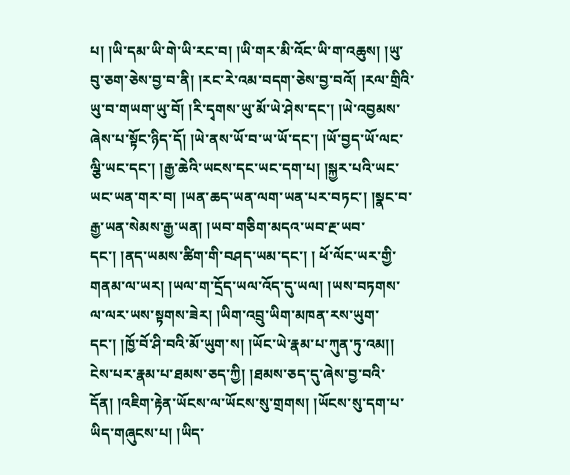པ། །ཡི་དམ་ཡི་གེ་ཡི་རང་བ། །ཡི་གར་མི་འོང་ཡི་ག་འཆུས། །ཡུ་བུ་ཅག་ཅེས་བྱ་བ་ནི། །རང་རེ་འམ་བདག་ཅེས་བྱ་བའོ། །རལ་གྲིའི་ཡུ་བ་གཡག་ཡུ་བོ། །རི་དྭགས་ཡུ་མོ་ཡེ་ཤེས་དང་། །ཡེ་འབྱམས་ཞེས་པ་སྟོང་ཉིད་དོ། །ཡེ་ནས་ཡོ་བ་ཡ་ཡོ་དང་། །ཡོ་བྱད་ཡོ་ལང་ལྕི་ཡང་དང་། །རྒྱ་ཆེའི་ཡངས་དང་ཡང་དག་པ། །སྐྱར་པའི་ཡང་ཡང་ཡན་གར་བ། །ཡན་ཆད་ཡན་ལག་ཡན་པར་བཏང་། །སྣང་བ་རྒྱ་ཡན་སེམས་རྒྱ་ཡན། །ཡབ་གཅིག་མདའ་ཡབ་རྔ་ཡབ་དང་། །ནད་ཡམས་ཚིག་གི་བཤད་ཡམ་དང་། ། ཕོ་ལོང་ཡར་གྱི་གནམ་ལ་ཡར། །ཡལ་ག་དྲོད་ཡལ་འོད་དུ་ཡལ། །ཡས་བཏགས་ལ་ལར་ཡས་སྟགས་ཟེར། །ཡིག་འབྲུ་ཡིག་མཁན་རས་ཡུག་དང་། །ཁྱོ་བོ་ཤི་བའི་མོ་ཡུག་ས། །ཡོང་ཡེ་རྣམ་པ་ཀུན་ཏུ་འམ།། ངེས་པར་རྣམ་པ་ཐམས་ཅད་ཀྱི། །ཐམས་ཅད་དུ་ཞེས་བྱ་བའི་དོན། །འཇིག་རྟེན་ཡོངས་ལ་ཡོངས་སུ་གྲགས། །ཡོངས་སུ་དག་པ་ཡིད་གཞུངས་པ། །ཡིད་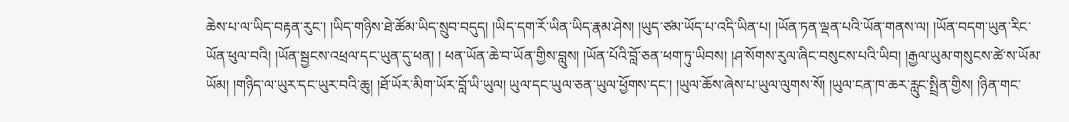ཆེས་པ་ལ་ཡིད་བརྟན་རུང་། །ཡིད་གཉིས་ཐེ་ཚོམ་ཡིད་སྲུབ་བདུད། །ཡིད་དག་རོ་ཡིན་ཡིད་རྣམ་ཤེས། །ཡུད་ཙམ་ཡོད་པ་འདི་ཡིན་པ། །ཡོན་ཏན་ལྡན་པའི་ཡོན་གནས་ལ། །ཡོན་བདག་ཡུན་རིང་ཡོན་ཕུལ་བའི། །ཡོན་སྦྱངས་འཕྲལ་དང་ཡུན་དུ་ཕན། ། ཕན་ཡོན་ཆེ་བ་ཡོན་གྱིས་བླུས། །ཡོན་པོའི་བློ་ཅན་ཕག་ཏུ་ཡིབས། །ཤ་སོགས་རུལ་ཞིང་བསུངས་པའི་ཡིབ། །རྒྱལ་ཡུམ་གསུངས་ཚེ་ས་ཡོམ་ཡོམ། །གཉིད་ལ་ཡུར་དང་ཡུར་བའི་ཆུ། །ཐོ་ཡོར་མིག་ཡོར་བློ་ཡི་ཡུལ། ཡུལ་དང་ཡུལ་ཅན་ཡུལ་ཕྱོགས་དང་། །ཡུལ་ཆོས་ཞེས་པ་ཡུལ་ལུགས་སོ། །ཡུལ་ངན་ཁ་ཆར་རླུང་སྤྲིན་གྱིས། །ཉིན་གང་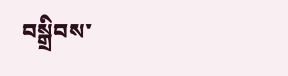བསྒྲིབས་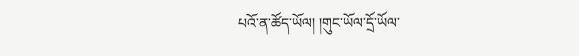པའོ་ན་ཚོད་ཡོལ། །གུང་ཡོལ་དྲོ་ཡོལ་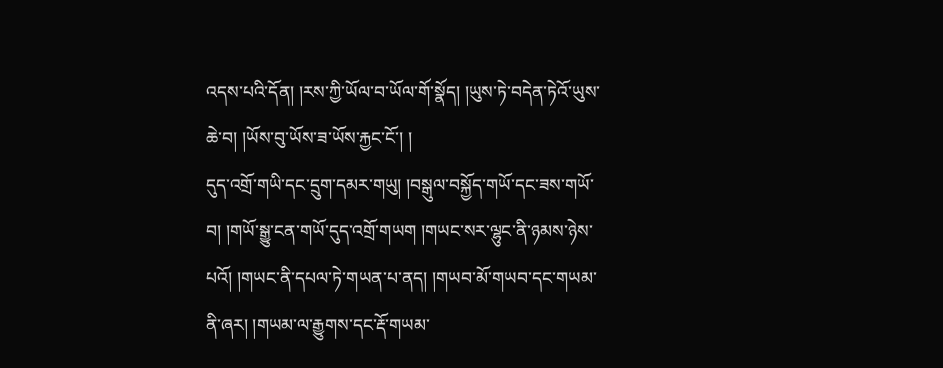འདས་པའི་དོན། །རས་ཀྱི་ཡོལ་བ་ཡོལ་གོ་སྣོད། །ཡུས་ཏེ་བདེན་ཏེའོ་ཡུས་ཆེ་བ། །ཡོས་བུ་ཡོས་ཟ་ཡོས་རྐྱང་ངོ་། །
དུད་འགྲོ་གཡི་དང་དྲུག་དམར་གཡུ། །བསྒུལ་བསྐྱོད་གཡོ་དང་ཟས་གཡོ་བ། །གཡོ་སྒྱུ་ངན་གཡོ་དུད་འགྲོ་གཡག །གཡང་སར་ལྷུང་ནི་ཉམས་ཉེས་པའོ། །གཡང་ནི་དཔལ་ཏེ་གཡན་པ་ནད། །གཡབ་མོ་གཡབ་དང་གཡམ་ནི་ཞར། །གཡམ་ལ་རྒྱུགས་དང་རྡོ་གཡམ་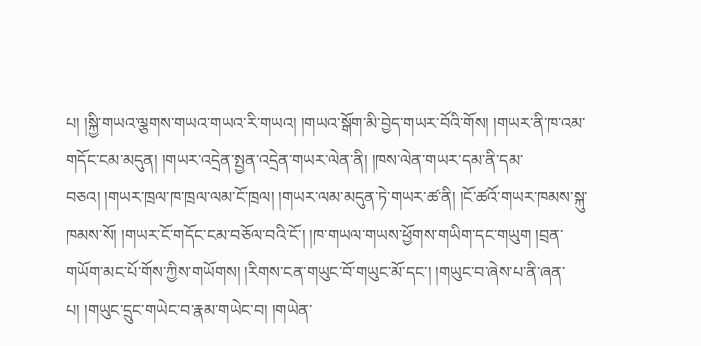པ། །སྐྱི་གཡའ་ལྕགས་གཡའ་གཡའ་རི་གཡའ། །གཡའ་སྒོག་མི་བྱེད་གཡར་བོའི་གོས། །གཡར་ནི་ཁ་འམ་གདོང་ངམ་མདུན། །གཡར་འདྲེན་སྤྱན་འདྲེན་གཡར་ལེན་ནི། །ཁས་ལེན་གཡར་དམ་ནི་དམ་བཅའ། །གཡར་ཁྲལ་ཁ་ཁྲལ་ལམ་ངོ་ཁྲལ། །གཡར་ལམ་མདུན་ཏེ་གཡར་ཚ་ནི། །ངོ་ཚའོ་གཡར་ཁམས་སྐུ་ཁམས་སོ། །གཡར་ངོ་གདོང་ངམ་བཅོལ་བའི་ངོ་། །ཁ་གཡལ་གཡས་ཕྱོགས་གཡིག་དང་གཡུག །བྲན་གཡོག་མང་པོ་གོས་ཀྱིས་གཡོགས། །རིགས་ངན་གཡུང་བོ་གཡུང་མོ་དང་། །གཡུང་བ་ཞེས་པ་ནི་ཞན་པ། །གཡུང་དྲུང་གཡེང་བ་རྣམ་གཡེང་བ། །གཡེན་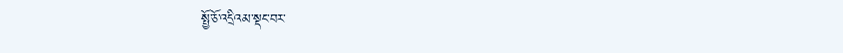སྤྱོ་ཅོ་འདྲིའམ་སྡང་བར་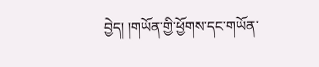བྱེད། །གཡོན་གྱི་ཕྱོགས་དང་གཡོན་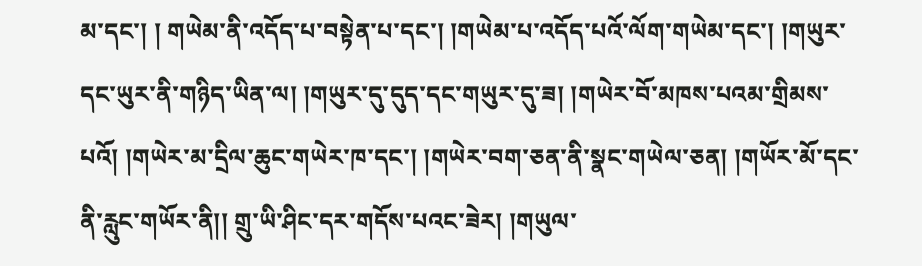མ་དང་། ། གཡེམ་ནི་འདོད་པ་བསྟེན་པ་དང་། །གཡེམ་པ་འདོད་པའོ་ལོག་གཡེམ་དང་། །གཡུར་དང་ཡུར་ནི་གཉིད་ཡིན་ལ། །གཡུར་དུ་དུད་དང་གཡུར་དུ་ཟ། །གཡེར་བོ་མཁས་པའམ་གྲིམས་པའོ། །གཡེར་མ་དྲིལ་ཆུང་གཡེར་ཁ་དང་། །གཡེར་བག་ཅན་ནི་སྣང་གཡེལ་ཅན། །གཡོར་མོ་དང་ནི་རླུང་གཡོར་ནི།། གྲུ་ཡི་ཤིང་དར་གདོས་པའང་ཟེར། །གཡུལ་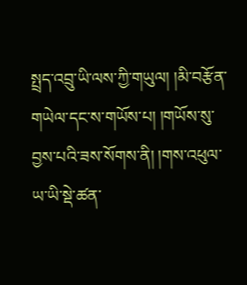སྤྲད་འབྲུ་ཡི་ལས་ཀྱི་གཡུལ། །མི་བརྩོན་གཡེལ་དང་ས་གཡོས་པ། །གཡོས་སུ་བྱས་པའི་ཟས་སོགས་ནི། །གས་འཕུལ་ཡ་ཡི་སྡེ་ཚན་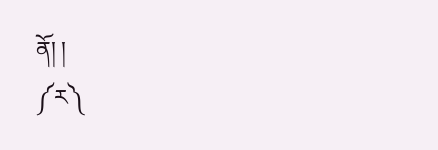ནོ། །
༼ར༽